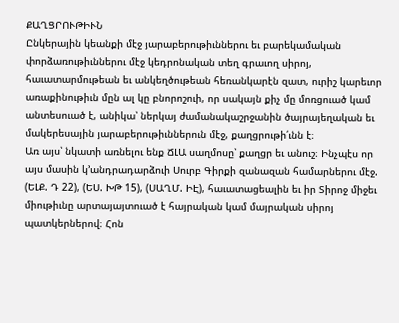ՔԱՂՑՐՈՒԹԻՒՆ
Ընկերային կեանքի մէջ յարաբերութիւններու եւ բարեկամական փորձառութիւններու մէջ կեդրոնական տեղ գրաւող սիրոյ, հաւատարմութեան եւ անկեղծութեան հեռանկարէն զատ, ուրիշ կարեւոր առաքինութիւն մըն ալ կը բնորոշուի, որ սակայն քիչ մը մոռցուած կամ անտեսուած է, անիկա՝ ներկայ ժամանակաշրջանին ծայրայեղական եւ մակերեսային յարաբերութիւններուն մէջ, քաղցրութի՛ւնն է։
Առ այս՝ նկատի առնելու ենք ՃԼԱ սաղմոսը՝ քաղցր եւ անուշ։ Ինչպէս որ այս մասին կ՚անդրադարձուի Սուրբ Գիրքի զանազան համարներու մէջ. (ԵԼՔ. Դ 22), (ԵՍ. ԽԹ 15), (ՍԱՂՄ. ԻԷ), հաւատացեալին եւ իր Տիրոջ միջեւ միութիւնը արտայայտուած է հայրական կամ մայրական սիրոյ պատկերներով։ Հոն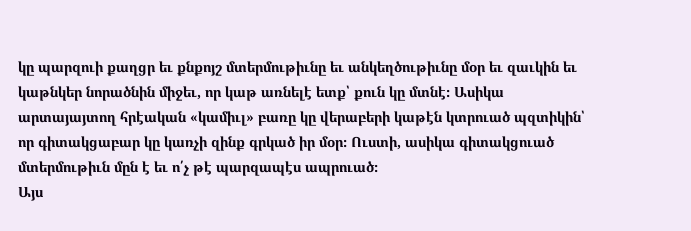կը պարզուի քաղցր եւ քնքոյշ մտերմութիւնը եւ անկեղծութիւնը մօր եւ զաւկին եւ կաթնկեր նորածնին միջեւ, որ կաթ առնելէ ետք՝ քուն կը մտնէ։ Ասիկա արտայայտող հրէական «կամիւլ» բառը կը վերաբերի կաթէն կտրուած պզտիկին՝ որ գիտակցաբար կը կառչի զինք գրկած իր մօր։ Ուստի, ասիկա գիտակցուած մտերմութիւն մըն է եւ ո՛չ թէ պարզապէս ապրուած։
Այս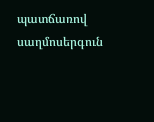պատճառով սաղմոսերգուն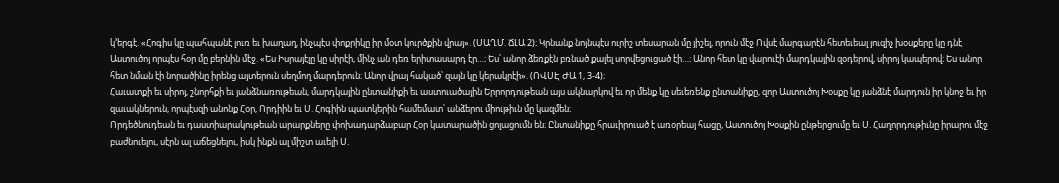կ՚երգէ. «Հոգիս կը պահպանէ լուռ եւ խաղաղ, ինչպէս փոքրիկը իր մօտ կուրծքին վրայ». (ՍԱՂՄ. ՃԼԱ 2)։ Կրնանք նոյնպէս ուրիշ տեսարան մը յիշել, որուն մէջ Ովսէ մարգարէն հետեւեալ յուզիչ խօսքերը կը դնէ Աստուծոյ որպէս հօր մը բերնին մէջ. «Ես Իսրայէլը կը սիրէի, մինչ ան դեռ երիտասարդ էր…։ Ես՝ անոր ձեռքէն բռնած քալել սորվեցուցած էի…։ Անոր հետ կը վարուէի մարդկային զօդերով, սիրոյ կապերով։ Ես անոր հետ նման էի նորածինը իրենց այտերուն սեղմող մարդերուն։ Անոր վրայ հակած՝ զայն կը կերակրէի». (ՈՎՍԷ ԺԱ 1, 3-4)։
Հաւատքի եւ սիրոյ, շնորհքի եւ յանձնառութեան, մարդկային ընտանիքի եւ աստուածային Երրորդութեան այս ակնարկով եւ որ մենք կը սեւեռենք ընտանիքը, զոր Աստուծոյ Խօսքը կը յանձնէ մարդուն իր կնոջ եւ իր զաւակներուն, որպէսզի անոնք Հօր, Որդիին եւ Ս. Հոգիին պատկերին համեմատ՝ անձերու միութիւն մը կազմեն։
Որդեծնուդեան եւ դաստիարակութեան արարքները փոխադարձաբար Հօր կատարածին ցոլացումն են։ Ընտանիքը հրաւիրուած է առօրեայ հացը, Աստուծոյ Խօսքին ընթերցումը եւ Ս. Հաղորդութիւնը իրարու մէջ բաժնուելու, սէրն ալ աճեցնելու, իսկ ինքն ալ միշտ աւելի Ս.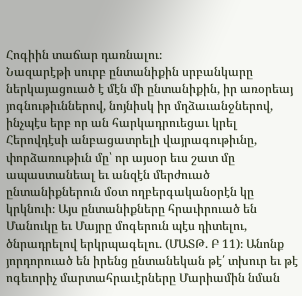Հոգիին տաճար դառնալու։
Նազարէթի սուրբ ընտանիքին սրբանկարը ներկայացուած է մէն մի ընտանիքին, իր առօրեայ յոգնութիւններով, նոյնիսկ իր մղձաւանջներով, ինչպէս երբ որ ան հարկադրուեցաւ կրել Հերովդէսի անբացատրելի վայրագութիւնը, փորձառութիւն մը՝ որ այսօր եւս շատ մը ապաստանեալ եւ անզէն մերժուած ընտանիքներուն մօտ ողբերգականօրէն կը կրկնուի։ Այս ընտանիքները հրաւիրուած են Մանուկը եւ Մայրը մոգերուն պէս դիտելու, ծնրադրելով երկրպագելու. (ՄԱՏԹ. Բ 11)։ Անոնք յորդորուած են իրենց ընտանեկան թէ՛ տխուր եւ թէ ոգեւորիչ մարտահրաւէրները Մարիամին նման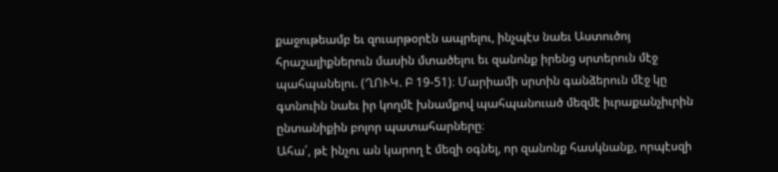քաջութեամբ եւ զուարթօրէն ապրելու, ինչպէս նաեւ Աստուծոյ հրաշալիքներուն մասին մտածելու եւ զանոնք իրենց սրտերուն մէջ պահպանելու. (ՂՈՒԿ. Բ 19-51)։ Մարիամի սրտին գանձերուն մէջ կը գտնուին նաեւ իր կողմէ խնամքով պահպանուած մեզմէ իւրաքանչիւրին ընտանիքին բոլոր պատահարները։
Ահա՛, թէ ինչու ան կարող է մեզի օգնել, որ զանոնք հասկնանք, որպէսզի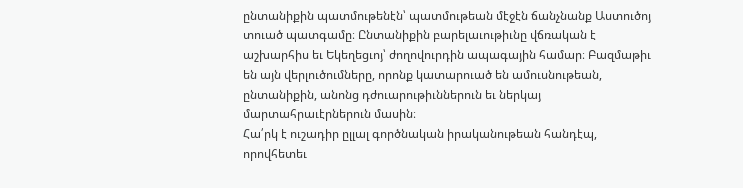ընտանիքին պատմութենէն՝ պատմութեան մէջէն ճանչնանք Աստուծոյ տուած պատգամը։ Ընտանիքին բարելաւութիւնը վճռական է աշխարհիս եւ Եկեղեցւոյ՝ ժողովուրդին ապագային համար։ Բազմաթիւ են այն վերլուծումները, որոնք կատարուած են ամուսնութեան, ընտանիքին, անոնց դժուարութիւններուն եւ ներկայ մարտահրաւէրներուն մասին։
Հա՛րկ է ուշադիր ըլլալ գործնական իրականութեան հանդէպ, որովհետեւ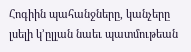Հոգիին պահանջները, կանչերը լսելի կ՚ըլլան նաեւ պատմութեան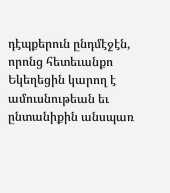դէպքերուն ընդմէջէն, որոնց հետեւանքո Եկեղեցին կարող է ամուսնութեան եւ ընտանիքին անսպառ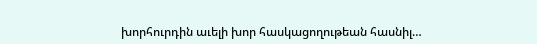խորհուրդին աւելի խոր հասկացողութեան հասնիլ…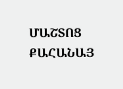ՄԱՇՏՈՑ ՔԱՀԱՆԱՅ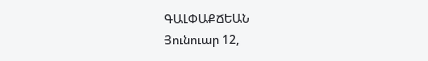ԳԱԼՓԱՔՃԵԱՆ
Յունուար 12,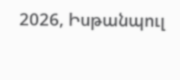2026, Իսթանպուլ